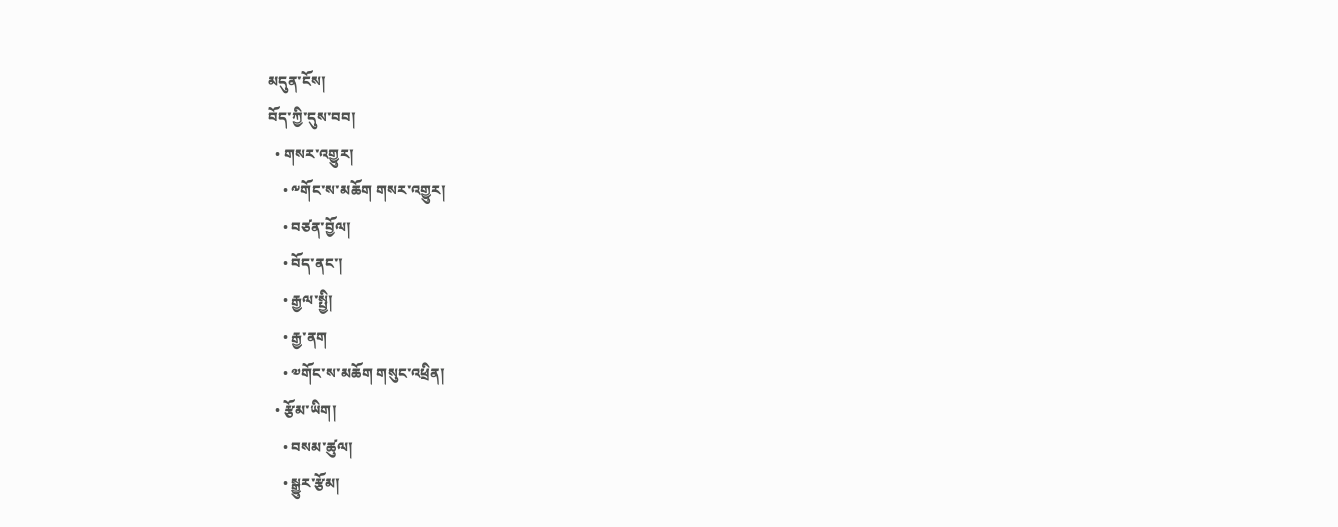མདུན་ངོས།
བོད་ཀྱི་དུས་བབ།
  • གསར་འགྱུར།
    • ༸གོང་ས་མཆོག གསར་འགྱུར།
    • བཙན་བྱོལ།
    • བོད་ནང་།
    • རྒྱལ་སྤྱི།
    • རྒྱ་ནག
    • ༧གོང་ས་མཆོག གསུང་འཕྲིན།
  • རྩོམ་ཡིག།
    • བསམ་ཚུལ།
    • སྒྱུར་རྩོམ།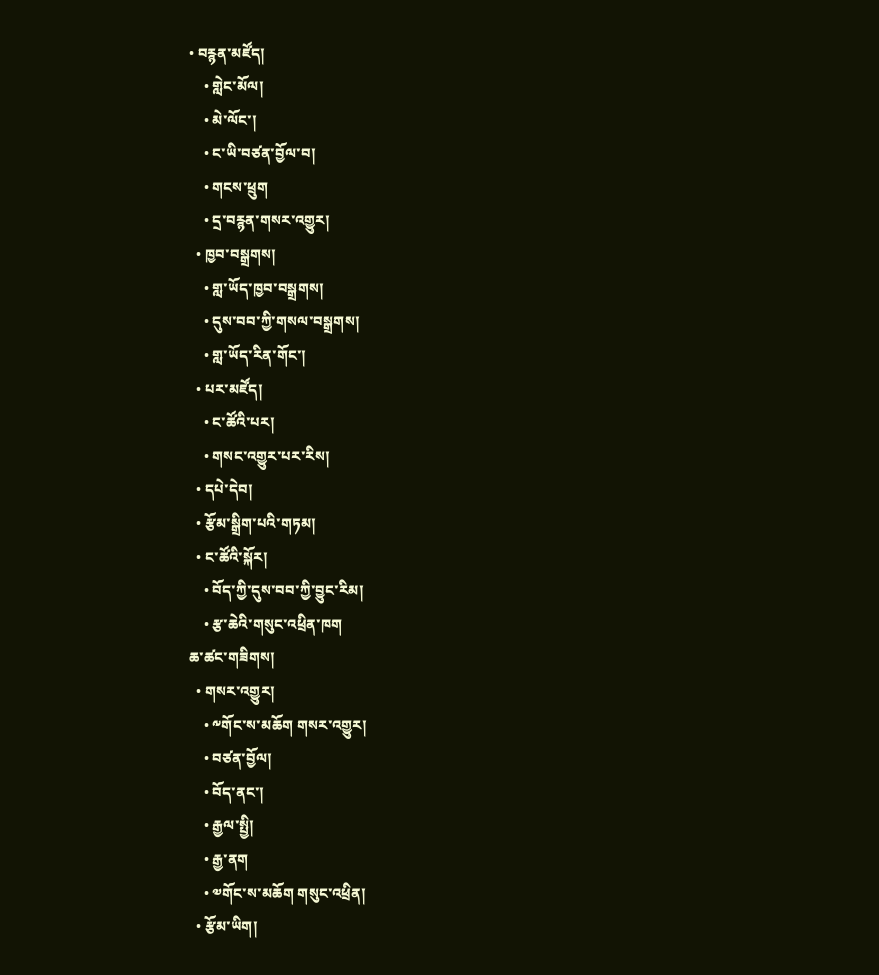• བརྙན་མཛོད།
    • གླེང་མོལ།
    • མེ་ལོང་།
    • ང་ཡི་བཙན་བྱོལ་བ།
    • གངས་ཕྲུག
    • དྲ་བརྙན་གསར་འགྱུར།
  • ཁྱབ་བསྒྲགས།
    • གླ་ཡོད་ཁྱབ་བསྒྲགས།
    • དུས་བབ་ཀྱི་གསལ་བསྒྲགས།
    • གླ་ཡོད་རིན་གོང་།
  • པར་མཛོད།
    • ང་ཚོའི་པར།
    • གསང་འགྱུར་པར་རིས།
  • དཔེ་དེབ།
  • རྩོམ་སྒྲིག་པའི་གཏམ།
  • ང་ཚོའི་སྐོར།
    • བོད་ཀྱི་དུས་བབ་ཀྱི་བྱུང་རིམ།
    • རྩ་ཆེའི་གསུང་འཕྲིན་ཁག
ཆ་ཚང་གཟིགས།
  • གསར་འགྱུར།
    • ༸གོང་ས་མཆོག གསར་འགྱུར།
    • བཙན་བྱོལ།
    • བོད་ནང་།
    • རྒྱལ་སྤྱི།
    • རྒྱ་ནག
    • ༧གོང་ས་མཆོག གསུང་འཕྲིན།
  • རྩོམ་ཡིག།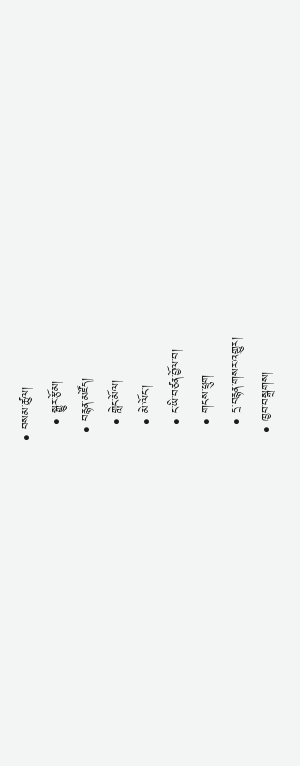• བསམ་ཚུལ།
    • སྒྱུར་རྩོམ།
  • བརྙན་མཛོད།
    • གླེང་མོལ།
    • མེ་ལོང་།
    • ང་ཡི་བཙན་བྱོལ་བ།
    • གངས་ཕྲུག
    • དྲ་བརྙན་གསར་འགྱུར།
  • ཁྱབ་བསྒྲགས།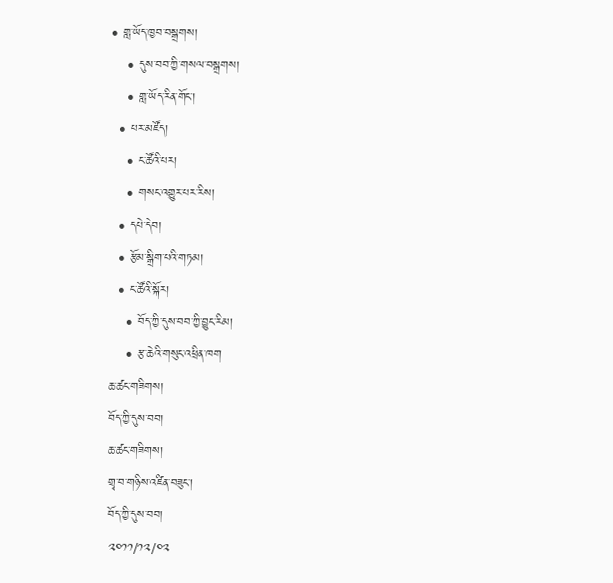• གླ་ཡོད་ཁྱབ་བསྒྲགས།
    • དུས་བབ་ཀྱི་གསལ་བསྒྲགས།
    • གླ་ཡོད་རིན་གོང་།
  • པར་མཛོད།
    • ང་ཚོའི་པར།
    • གསང་འགྱུར་པར་རིས།
  • དཔེ་དེབ།
  • རྩོམ་སྒྲིག་པའི་གཏམ།
  • ང་ཚོའི་སྐོར།
    • བོད་ཀྱི་དུས་བབ་ཀྱི་བྱུང་རིམ།
    • རྩ་ཆེའི་གསུང་འཕྲིན་ཁག
ཆ་ཚང་གཟིགས།
བོད་ཀྱི་དུས་བབ།
ཆ་ཚང་གཟིགས།
གྲྭ་བ་གཉིས་འཛིན་བཟུང་།
བོད་ཀྱི་དུས་བབ།
༢༠༡༡/༡༢/༠༢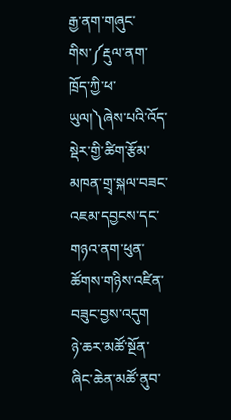རྒྱ་ནག་གཞུང་གིས་༼རྡུལ་ནག་ཁྲོད་ཀྱི་ཕ་ཡུལ།༽ཞེས་པའི་འོད་སྡེར་གྱི་ཚིག་རྩོམ་མཁན་གྲྭ་སྐལ་བཟང་འཇམ་དབྱངས་དང་གཉའ་ནག་ཕུན་ཚོགས་གཉིས་འཛིན་བཟུང་བྱས་འདུག
ཉེ་ཆར་མཚོ་སྔོན་ཞིང་ཆེན་མཚོ་ནུབ་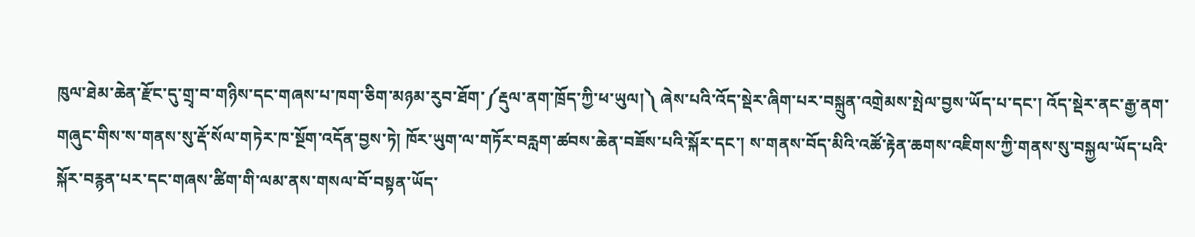ཁུལ་ཐེམ་ཆེན་རྫོང་དུ་གྲྭ་བ་གཉིས་དང་གཞས་པ་ཁག་ཅིག་མཉམ་རུབ་ཐོག་༼རྡུལ་ནག་ཁྲོད་ཀྱི་ཕ་ཡུལ།༽ ཞེས་པའི་འོད་སྡེར་ཞིག་པར་བསྐྲུན་འགྲེམས་སྤེལ་བྱས་ཡོད་པ་དང་། འོད་སྡེར་ནང་རྒྱ་ནག་གཞུང་གིས་ས་གནས་སུ་རྡོ་སོལ་གཏེར་ཁ་སྔོག་འདོན་བྱས་ཏེ། ཁོར་ཡུག་ལ་གཏོར་བརླག་ཚབས་ཆེན་བཟོས་པའི་སྐོར་དང་། ས་གནས་བོད་མིའི་འཚོ་རྟེན་ཆགས་འཇིགས་ཀྱི་གནས་སུ་བསྐྱལ་ཡོད་པའི་སྐོར་བརྙན་པར་དང་གཞས་ཚིག་གི་ལམ་ནས་གསལ་བོ་བསྟན་ཡོད་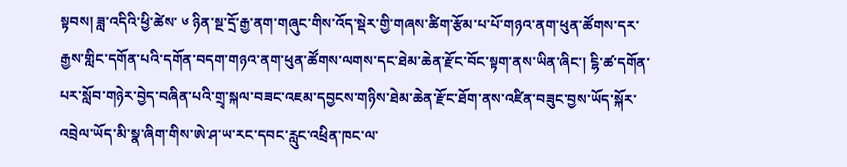སྟབས། ཟླ་འདིའི་ཕྱི་ཚེས་ ༦ ཉིན་སྔ་དྲོ་རྒྱ་ནག་གཞུང་གིས་འོད་སྡེར་གྱི་གཞས་ཚིག་རྩོམ་པ་པོ་གཉའ་ནག་ཕུན་ཚོགས་དར་རྒྱས་གླིང་དགོན་པའི་དགོན་བདག་གཉའ་ནག་ཕུན་ཚོགས་ལགས་དང་ཐེམ་ཆེན་རྫོང་བོང་སྟག་ནས་ཡིན་ཞིང་། ངྷི་ཚ་དགོན་པར་སློབ་གཉེར་བྱེད་བཞིན་པའི་གྲྭ་སྐལ་བཟང་འཇམ་དབྱངས་གཉིས་ཐེམ་ཆེན་རྫོང་ཐོག་ནས་འཛིན་བཟུང་བྱས་ཡོད་སྐོར་འབྲེལ་ཡོད་མི་སྣ་ཞིག་གིས་ཨེ་ཤ་ཡ་རང་དབང་རླུང་འཕྲིན་ཁང་ལ་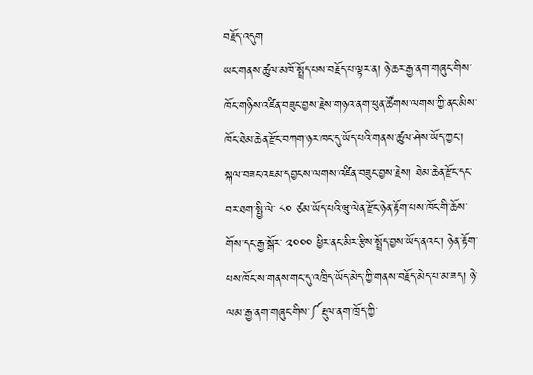བརྗོད་འདུག
ཡང་གནས་ཚུལ་མཁོ་སྤྲོད་པས་བརྗོད་པ་ལྟར་ན། ཉེ་ཆར་རྒྱ་ནག་གཞུང་གིས་ཁོང་གཉིས་འཛིན་བཟུང་བྱས་རྗེས་གཉའ་ནག་ཕུན་ཚོགས་ལགས་ཀྱི་ནང་མིས་ཁོང་ཐེམ་ཆེན་རྫོང་བཀག་ཉར་ཁང་དུ་ཡོད་པའི་གནས་ཚུལ་ཤེས་ཡོད་ཀྱང་། སྐལ་བཟང་འཇམ་དབྱངས་ལགས་འཛིན་བཟུང་བྱས་རྗེས། ཐེམ་ཆེན་རྫོང་དང་བར་ཐག་སྤྱི་ལེ་ ༨༠ ཙམ་ཡོད་པའི་ཝུ་ལེན་རྫོང་ཉེན་རྟོག་པས་ཁོང་གི་ཆོས་གོས་དང་རྒྱ་སྒོར་ ༢༠༠༠ ཕྱིར་ནང་མིར་རྩིས་སྤྲོད་བྱས་ཡོད་ནའང་། ཉེན་རྟོག་པས་ཁོང་ས་གནས་གང་དུ་འཁྲིད་ཡོད་མེད་ཀྱི་གནས་བརྗོད་མེད་པ་མ་ཟད། ཉེ་ལམ་རྒྱ་ནག་གཞུང་གིས་༼རྡུལ་ནག་ཁྲོད་ཀྱི་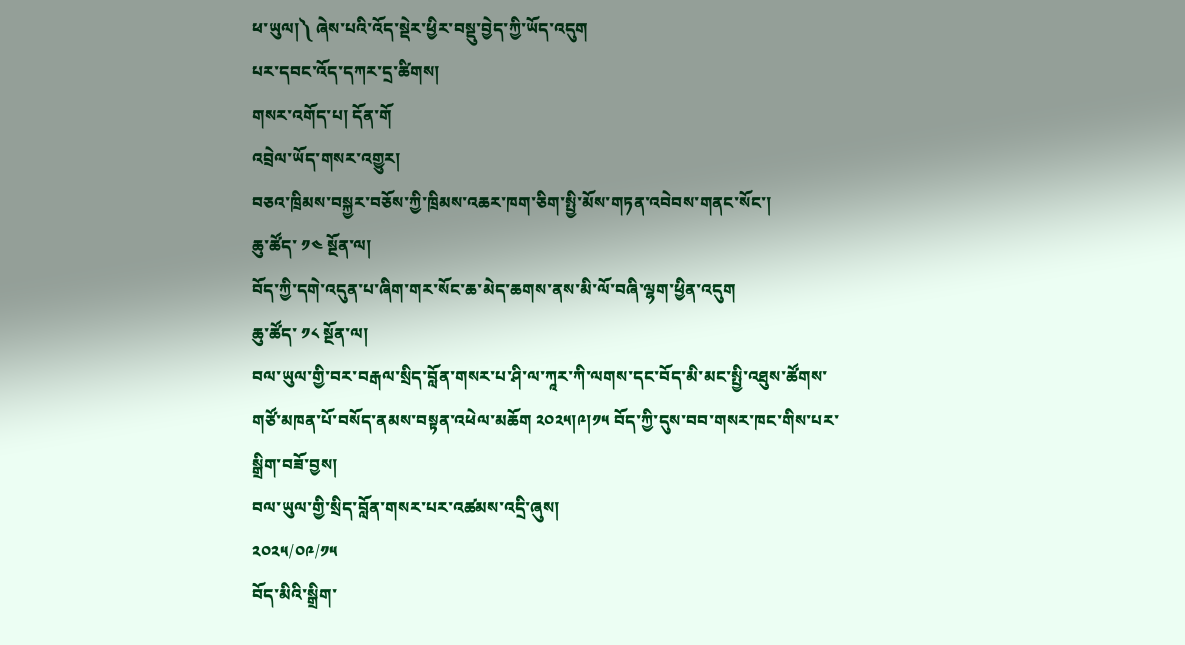ཕ་ཡུལ།༽ ཞེས་པའི་འོད་སྡེར་ཕྱིར་བསྡུ་བྱེད་ཀྱི་ཡོད་འདུག
པར་དབང་འོད་དཀར་དྲ་ཚིགས།
གསར་འགོད་པ། དོན་གོ
འབྲེལ་ཡོད་གསར་འགྱུར།
བཅའ་ཁྲིམས་བསྐྱར་བཅོས་ཀྱི་ཁྲིམས་འཆར་ཁག་ཅིག་སྤྱི་མོས་གཏན་འབེབས་གནང་སོང་།
ཆུ་ཚོད་ ༡༤ སྔོན་ལ།
བོད་ཀྱི་དགེ་འདུན་པ་ཞིག་གར་སོང་ཆ་མེད་ཆགས་ནས་མི་ལོ་བཞི་ལྷག་ཕྱིན་འདུག
ཆུ་ཚོད་ ༡༨ སྔོན་ལ།
བལ་ཡུལ་གྱི་བར་བརྒལ་སྲིད་བློན་གསར་པ་ཤི་ལ་ཀཱར་ཀི་ལགས་དང་བོད་མི་མང་སྤྱི་འཐུས་ཚོགས་གཙོ་མཁན་པོ་བསོད་ནམས་བསྟན་འཕེལ་མཆོག ༢༠༢༥།༩།༡༥ བོད་ཀྱི་དུས་བབ་གསར་ཁང་གིས་པར་སྒྲིག་བཟོ་བྱས།
བལ་ཡུལ་གྱི་སྲིད་བློན་གསར་པར་འཚམས་འདྲི་ཞུས།
༢༠༢༥/༠༩/༡༥
བོད་མིའི་སྒྲིག་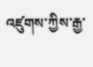འཛུགས་ཀྱིས་རྒྱ་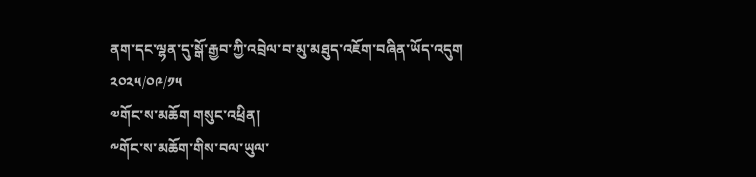ནག་དང་ལྷན་དུ་སྒོ་རྒྱབ་ཀྱི་འབྲེལ་བ་མུ་མཐུད་འཇོག་བཞིན་ཡོད་འདུག
༢༠༢༥/༠༩/༡༥
༧གོང་ས་མཆོག གསུང་འཕྲིན།
༸གོང་ས་མཆོག་གིས་བལ་ཡུལ་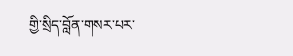གྱི་སྲིད་བློན་གསར་པར་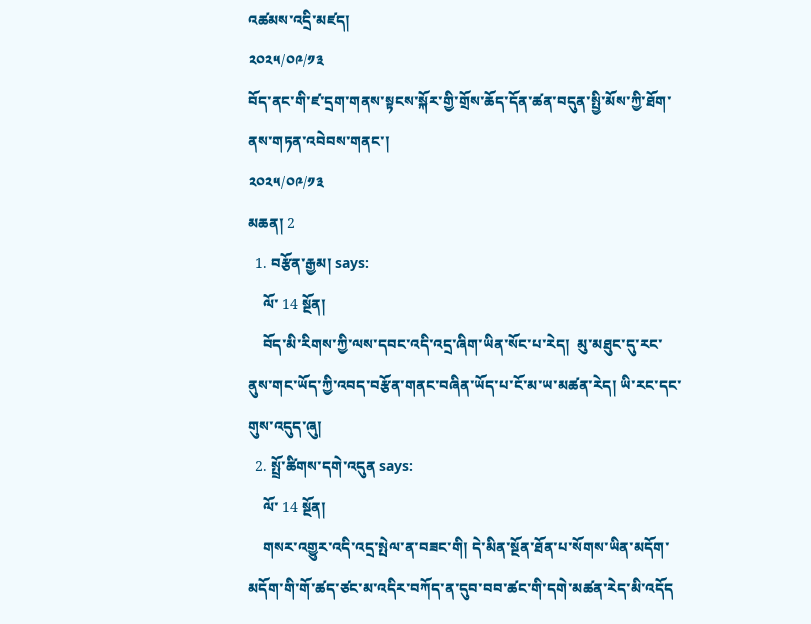འཚམས་འདྲི་མཛད།
༢༠༢༥/༠༩/༡༣
བོད་ནང་གི་ཛ་དྲག་གནས་སྟངས་སྐོར་གྱི་གྲོས་ཆོད་དོན་ཚན་བདུན་སྤྱི་མོས་ཀྱི་ཐོག་ནས་གཏན་འབེབས་གནང་།
༢༠༢༥/༠༩/༡༣
མཆན། 2
  1. བརྩོན་རྒྱམ། says:
    ལོ་ 14 སྔོན།
    བོད་མི་རིགས་ཀྱི་ལས་དབང་འདི་འདྲ་ཞིག་ཡིན་སོང་པ་རེད།  མུ་མཐུང་དུ་རང་ནུས་གང་ཡོད་ཀྱི་འབད་བརྩོན་གནང་བཞིན་ཡོད་པ་ངོ་མ་ཡ་མཚན་རེད། ཡི་རང་དང་གུས་འདུད་ཞུ།
  2. སྤྲོ་ཚིགས་དགེ་འདུན says:
    ལོ་ 14 སྔོན།
    གསར་འགྱུར་འདི་འདྲ་སྤེལ་ན་བཟང་གི། དེ་མིན་སྔོན་ཐོན་པ་སོགས་ཡིན་མདོག་མདོག་གི་གོ་ཚད་ཙང་མ་འདིར་བཀོད་ན་དུབ་བབ་ཚང་གི་དགེ་མཚན་རེད་མི་འདོད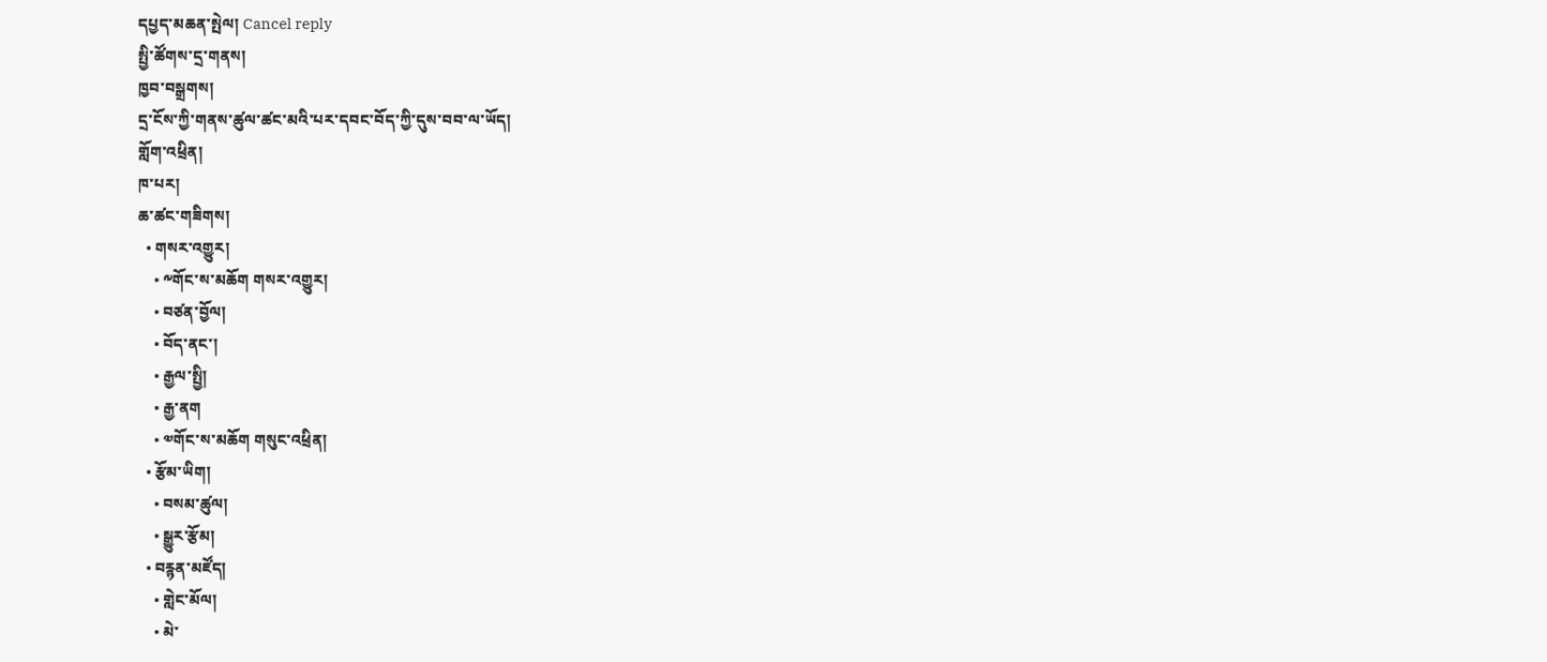དཔྱད་མཆན་སྤེལ། Cancel reply
སྤྱི་ཚོགས་དྲ་གནས།
ཁྱབ་བསྒྲགས།
དྲ་ངོས་ཀྱི་གནས་ཚུལ་ཚང་མའི་པར་དབང་བོད་ཀྱི་དུས་བབ་ལ་ཡོད།
གློག་འཕྲིན།
ཁ་པར།
ཆ་ཚང་གཟིགས།
  • གསར་འགྱུར།
    • ༸གོང་ས་མཆོག གསར་འགྱུར།
    • བཙན་བྱོལ།
    • བོད་ནང་།
    • རྒྱལ་སྤྱི།
    • རྒྱ་ནག
    • ༧གོང་ས་མཆོག གསུང་འཕྲིན།
  • རྩོམ་ཡིག།
    • བསམ་ཚུལ།
    • སྒྱུར་རྩོམ།
  • བརྙན་མཛོད།
    • གླེང་མོལ།
    • མེ་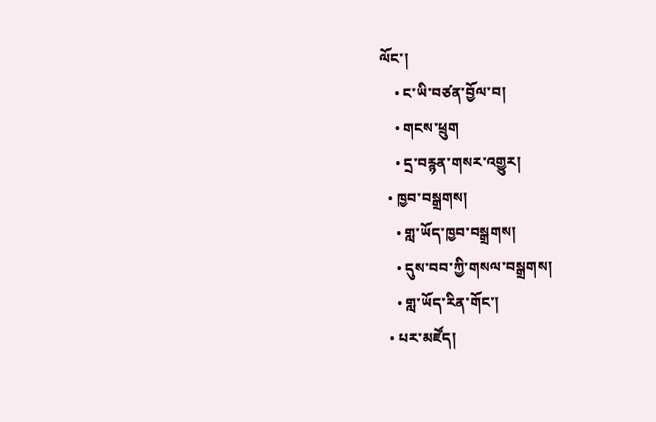ལོང་།
    • ང་ཡི་བཙན་བྱོལ་བ།
    • གངས་ཕྲུག
    • དྲ་བརྙན་གསར་འགྱུར།
  • ཁྱབ་བསྒྲགས།
    • གླ་ཡོད་ཁྱབ་བསྒྲགས།
    • དུས་བབ་ཀྱི་གསལ་བསྒྲགས།
    • གླ་ཡོད་རིན་གོང་།
  • པར་མཛོད།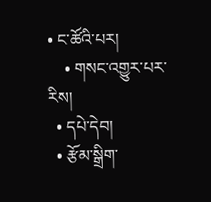• ང་ཚོའི་པར།
    • གསང་འགྱུར་པར་རིས།
  • དཔེ་དེབ།
  • རྩོམ་སྒྲིག་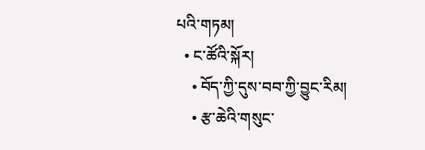པའི་གཏམ།
  • ང་ཚོའི་སྐོར།
    • བོད་ཀྱི་དུས་བབ་ཀྱི་བྱུང་རིམ།
    • རྩ་ཆེའི་གསུང་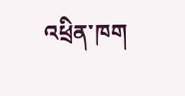འཕྲིན་ཁག